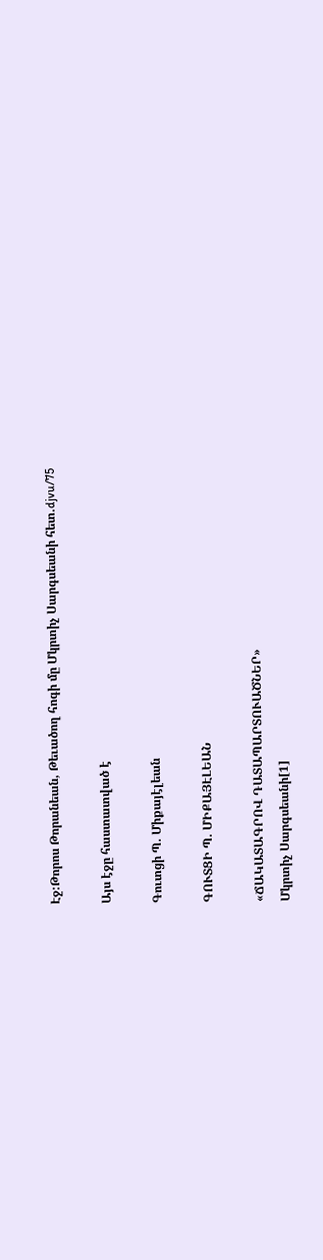Էջ:Թորոս Թորանեան, Թեւածող հոգի մը Մկրտիչ Սարգսեանի հետ.djvu/75

Այս էջը հաստատված է

Գուտցի Պ. Միքայէլեան

ԳՈՒՏՑԻ Պ. ՄԻՔԱՅԷԼԵԱՆ

«ՃԱԿԱՏԱԳՐՈՎ ԴԱՏԱՊԱՐՏՈՒԱԾՆԵՐ»
Մկրտիչ Սարգսեանի[1]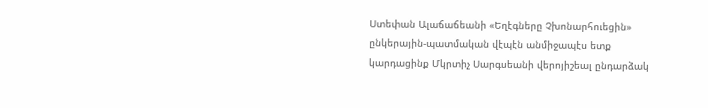Ստեփան Ալաճաճեանի «Եղէգները Չխոնարհուեցին» ընկերային-պատմական վէպէն անմիջապէս ետք կարդացինք Մկրտիչ Սարգսեանի վերոյիշեալ ընդարձակ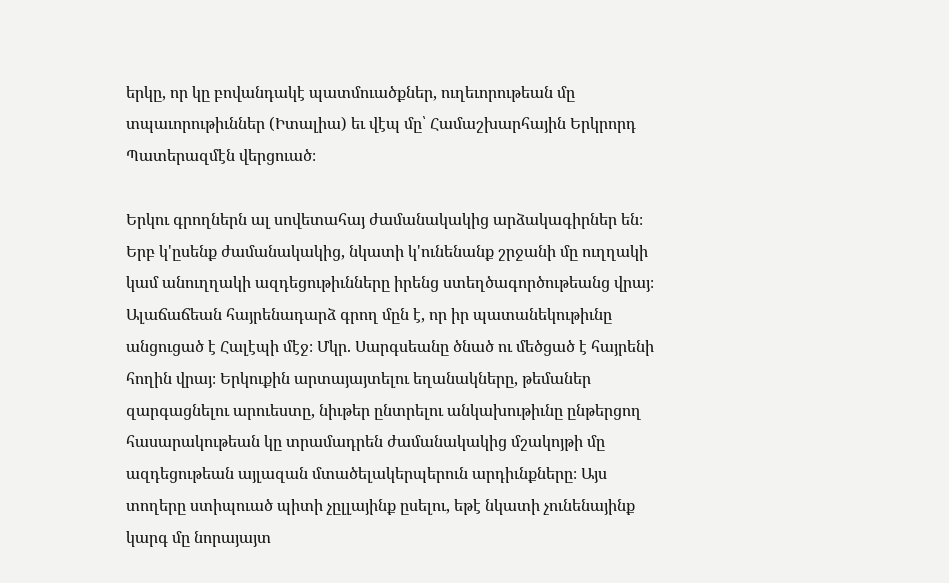երկը, որ կը բովանդակէ պատմուածքներ, ուղեւորութեան մը տպաւորութիւններ (Իտալիա) եւ վէպ մը՝ Համաշխարհային Երկրորդ Պատերազմէն վերցուած։

Երկու գրողներն ալ սովետահայ ժամանակակից արձակագիրներ են։ Երբ կ'ըսենք ժամանակակից, նկատի կ'ունենանք շրջանի մը ուղղակի կամ անուղղակի ազդեցութիւնները իրենց ստեղծագործութեանց վրայ։ Ալաճաճեան հայրենադարձ գրող մըն է, որ իր պատանեկութիւնը անցուցած է Հալէպի մէջ։ Մկր. Սարգսեանը ծնած ու մեծցած է հայրենի հողին վրայ։ Երկուքին արտայայտելու եղանակները, թեմաներ զարգացնելու արուեստը, նիւթեր ընտրելու անկախութիւնը ընթերցող հասարակութեան կը տրամադրեն ժամանակակից մշակոյթի մը ազդեցութեան այլազան մտածելակերպերուն արդիւնքները։ Այս տողերը ստիպուած պիտի չըլլայինք ըսելու, եթէ նկատի չունենայինք կարգ մը նորայայտ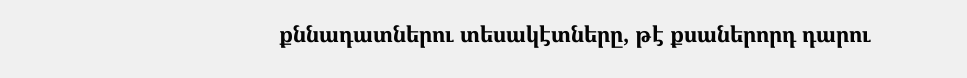քննադատներու տեսակէտները, թէ քսաներորդ դարու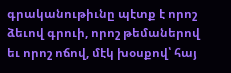գրականութիւնը պէտք է որոշ ձեւով գրուի, որոշ թեմաներով եւ որոշ ոճով, մէկ խօսքով՝ հայ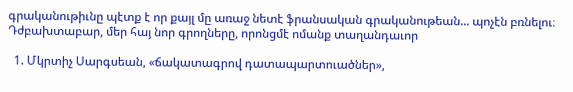գրականութիւնը պէտք է որ քայլ մը առաջ նետէ ֆրանսական գրականութեան... պոչէն բռնելու։ Դժբախտաբար, մեր հայ նոր գրողները, որոնցմէ ոմանք տաղանդաւոր

  1. Մկրտիչ Սարգսեան, «ճակատագրով դատապարտուածներ»,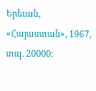Երեւան, «Հայաստան», 1967, տպ. 20000։